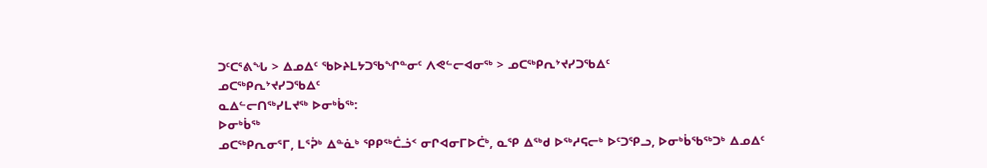ᑐᑦᑕᕐᕕᖓ > ᐃᓄᐃᑦ ᖃᐅᔨᒪᔭᑐᖃᖏᓐᓂᑦ ᐱᕙᓪᓕᐊᓂᖅ > ᓄᑕᖅᑭᕆᔾᔪᓯᑐᖃᐃᑦ
ᓄᑕᖅᑭᕆᔾᔪᓯᑐᖃᐃᑦ
ᓇᐃᓪᓕᑎᖅᓯᒪᔪᖅ ᐅᓂᒃᑳᖅ:
ᐅᓂᒃᑳᖅ
ᓄᑕᖅᑭᕆᓂᕐᒥ, ᒪᕐᕉᒃ ᐃᓐᓈᒃ ᕿᑭᖅᑖᓘᑉ ᓂᒋᐊᓂᒥᐅᑖᒃ, ᓇᕿ ᐃᖅᑯ ᐅᖅᓱᕋᓕᒃ ᐅᑦᑐᕿᓗ, ᐅᓂᒃᑳᖃᖅᑐᒃ ᐃᓄᐃᑦ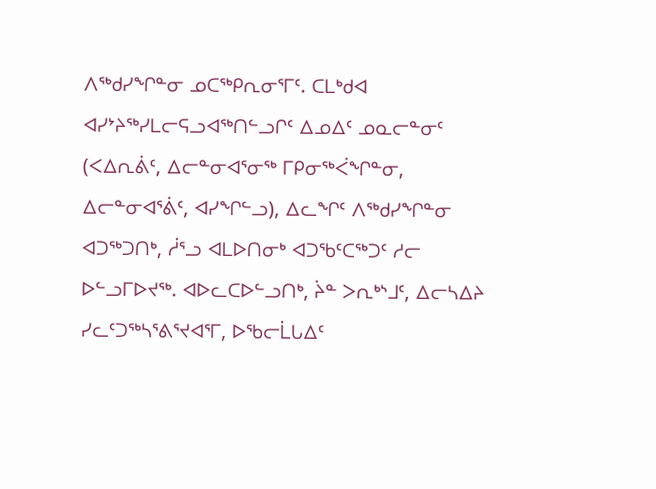ᐱᖅᑯᓯᖏᓐᓂ ᓄᑕᖅᑭᕆᓂᕐᒥᑦ. ᑕᒪᒃᑯᐊ ᐊᓯᔾᔨᖅᓯᒪᓕᕋᓗᐊᖅᑎᓪᓗᒋᑦ ᐃᓄᐃᑦ ᓄᓇᓕᓐᓂᑦ (ᐸᐃᕆᕖᑦ, ᐃᓕᓐᓂᐊᕐᓂᖅ ᒥᑭᓂᖅᐹᖏᓐᓂ, ᐃᓕᓐᓂᐊᕐᕖᑦ, ᐊᓯᖏᓪᓗ), ᐃᓚᖏᑦ ᐱᖅᑯᓯᖏᓐᓂ ᐊᑐᖅᑐᑎᒃ, ᓲᕐᓗ ᐊᒪᐅᑎᓂᒃ ᐊᑐᖃᑦᑕᖅᑐᑦ ᓱᓕ ᐅᓪᓗᒥᐅᔪᖅ. ᐊᐅᓚᑕᐅᓪᓗᑎᒃ, ᔩᓐ ᐳᕆᒃᔅᒧᑦ, ᐃᓕᓴᐃᔨ ᓯᓚᑦᑐᖅᓴᕐᕕᕐᔪᐊᕐᒥ, ᐅᖃᓕᒫᒐᐃᑦ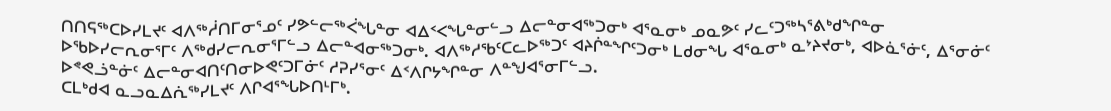ᑎᑎᕋᖅᑕᐅᓯᒪᔪᑦ ᐊᐱᖅᓲᑎᒥᓂᕐᓄᑦ ᓯᕗᓪᓕᖅᐹᖓᓐᓂ ᐊᐃᑉᐸᖓᓐᓂᓪᓗ ᐃᓕᓐᓂᐊᖅᑐᓂᒃ ᐊᕐᓇᓂᒃ ᓄᓇᕗᑦ ᓯᓚᑦᑐᖅᓴᕐᕕᒃᑯᖏᓐᓂ ᐅᖃᐅᓯᓕᕆᓂᕐᒥᑦ ᐱᖅᑯᓯᓕᕆᓂᕐᒥᓪᓗ ᐃᓕᓐᐊᓂᖅᑐᓂᒃ. ᐊᐱᖅᓱᖃᑦᑕᓚᐅᖅᑐᑦ ᐊᔨᒌᓐᖏᑦᑐᓂᒃ ᒪᑯᓂᖓ ᐊᕐᓇᓂᒃ ᓇᔾᔨᔪᓂᒃ, ᐊᐅᓈᕐᓃᑦ, ᐃᕐᓂᓃᑦ ᐅᕝᕙᓘᓐᓃᑦ ᐃᓕᓐᓂᐊᑎᑦᑎᓂᐅᕙᑦᑐᒥᓃᑦ ᓱᕈᓯᕐᓂᑦ ᐃᑉᐱᒋᔭᖏᓐᓂ ᐱᓐᖑᐊᕐᓂᒥᓪᓗ.
ᑕᒪᒃᑯᐊ ᓇᓗᓇᐃᕇᖅᓯᒪᔪᑦ ᐱᒋᐊᕐᖓᐅᑎᒻᒥᒃ.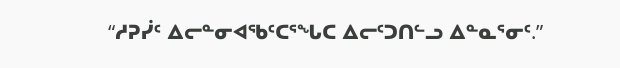“ᓱᕈᓰᑦ ᐃᓕᓐᓂᐊᖃᑦᑕᕐᖓᑕ ᐃᓕᑦᑐᑎᓪᓗ ᐃᓐᓇᕐᓂᑦ.”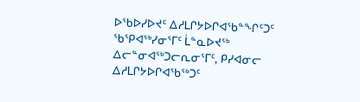ᐅᖃᐅᓯᐅᔪᑦ ᐃᓱᒪᒋᔭᐅᒋᐊᖃᓐᖏᑦᑐᑦ ᖃᕿᐊᖅᓯᓂᕐᒥᑦ ᒫᓐᓇᐅᔪᖅ ᐃᓕᓐᓂᐊᖅᑐᓕᕆᓂᕐᒥᑦ, ᑭᓯᐊᓂᓕ ᐃᓱᒪᒋᔭᐅᒋᐊᖃᖅᑐᑦ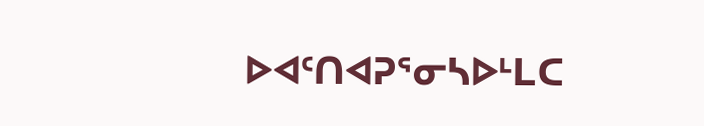ᐅᐊᑦᑎᐊᕈᕐᓂᓴᐅᒻᒪᑕ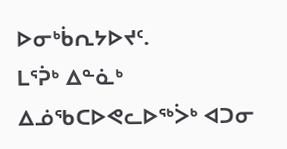ᐅᓂᒃᑳᕆᔭᐅᔪᑦ.
ᒪᕐᕉᒃ ᐃᓐᓈᒃ ᐃᓅᖃᑕᐅᕙᓚᐅᖅᐴᒃ ᐊᑐᓂ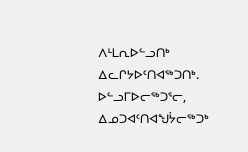ᐱᒻᒪᕆᐅᓪᓗᑎᒃ ᐃᓚᒋᔭᐅᑦᑎᐊᖅᑐᑎᒃ. ᐅᓪᓗᒥᐅᓕᖅᑐᕐᓕ, ᐃᓄᑐᐊᑦᑎᐊᖑᔮᓕᖅᑐᒃ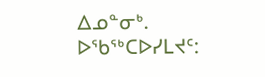ᐃᓄᓐᓂᒃ.
ᐅᖃᖅᑕᐅᓯᒪᔪᑦ: